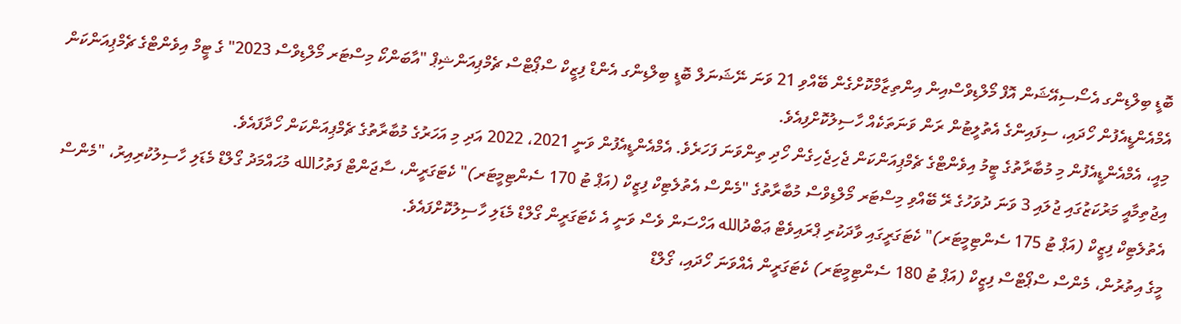ބޮޑީ ބިލްޑިންގ އެސޯސިއޭޝަން އޮފް މޯލްޑިވްސްއިން އިންތިޒާމްކޮށްގެން ބޭއްވި 21 ވަނަ ނޭޝަނަލް ބޮޑީ ބިލްޑިންގ އެންޑް ފިޒީކް ސްޕޯޓްސް ޗެމްޕިއަންޝިޕް "އާބަންކޯ މިސްޓަރ މޯލްޑިވްސް 2023" ގެ ޓީމް އިވެންޓްގެ ޗެމްޕިއަންކަން އެމްއެންޑީއެފުން ހޯދައި، ސިފައިންގެ އެތުލީޓުން ރަން ވަނަތަކެއް ހާސިލުކޮށްފިއެވެ.
މިއީ، އެމްއެންޑީއެފުން މި މުބާރާތުގެ ޓީމު އިވެންޓްގެ ޗެމްޕިއަންކަން ޖެހިޖެހިގެން ހޯދި ތިންވަނަ ފަހަރެވެ. އެމްއެންޑީއެފުން ވަނީ 2021، 2022 އަދި މި އަހަރުގެ މުބާރާތުގެ ޗެމްޕިއަންކަން ހޯދާފައެވެ.
އިޖުތިމާއީ މަރުކަޒުގައި ޖުލައި 3 ވަނަ ދުވަހުގެ ރޭ ބޭއްވި މިސްޓަރ މޯލްޑިވްސް މުބާރާތުގެ "މެންސް އެތުލެޓިކް ފިޒީކް (އަޕް ޓު 170 ސެންޓިމީޓަރ)" ކެޓަގަރީން، ސާޖަންޓް ފަތުހުالله މުޙައްމަދު ގޯލްޑް މެޑަލި ހާސިލުކުރިއިރު، "މެންސް އެތުލެޓިކް ފިޒީކް (އަޕް ޓު 175 ސެންޓިމީޓަރ)" ކެޓަގަރީގައި ވާދަކުރި ޕްރައިވެޓް ޢަބްދުالله އަހްސަން ވެސް ވަނީ އެ ކެޓަގަރީން ގޯލްޑް މެޑަލި ހާސިލުކޮށްފައެވެ.
މީގެ އިތުރުން، މެންސް ސްޕޯޓްސް ފިޒީކް (އަޕް ޓު 180 ސެންޓިމީޓަރ) ކެޓަގަރީން އެއްވަނަ ހޯދައި، ގޯލްޑް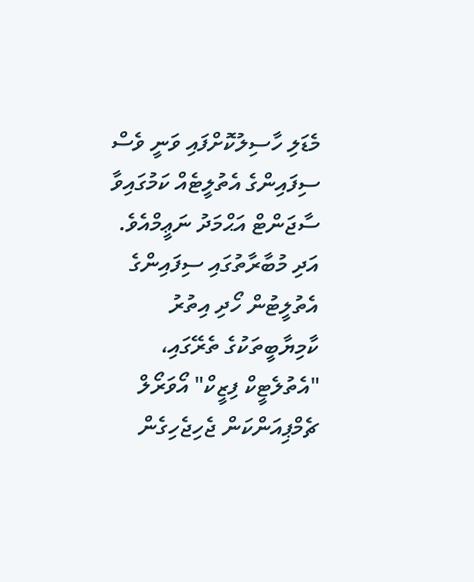މެޑަލި ހާސިލުކޮށްފައި ވަނީ ވެސް ސިފައިންގެ އެތުލީޓެއް ކަމުގައިވާ ސާޖަންޓް އަޙްމަދު ނަޢީމްއެވެ.
އަދި މުބާރާތުގައި ސިފައިންގެ އެތުލީޓުން ހޯދި އިތުރު ކާމިޔާބީތަކުގެ ތެރޭގައި، "އެތުލެޓީކް ފިޒީކް" އޯވަރޯލް ޗެމްޕިއަންކަން ޖެހިޖެހިގެން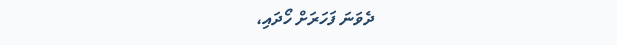ދެވަނަ ފަހަރަށް ހޯދައި،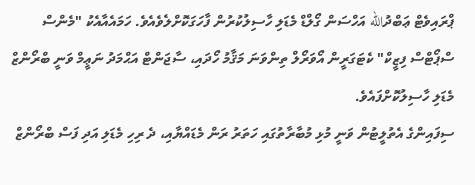ޕްރައިވެޓް ޢަބްދުالله އަހްސަން ގޯލްޑް މެޑަލި ހާސިލުކުރުން ފާހަގަކޮށްލެވެއެވެ. ހަމައެއާއެކު "މެންސް ސްޕޯޓްސް ފިޒީކް" ކެޓަގަރީން އޯވަރޯލް ތިންވަނަ މަޤާމު ހޯދައި، ސާޖަންޓް އަޙްމަދު ނަޢީމް ވަނީ ބްރޯންޒް މެޑަލި ހާސިލުކޮށްފައެވެ.
ސިފައިންގެ އެތުލީޓުން ވަނީ މުޅި މުބާރާތުގައި ހަތަރު ރަން މެޑައްޔާއި، ދެ ރިހި މެޑަލި އަދި ފަސް ބްރޯންޒް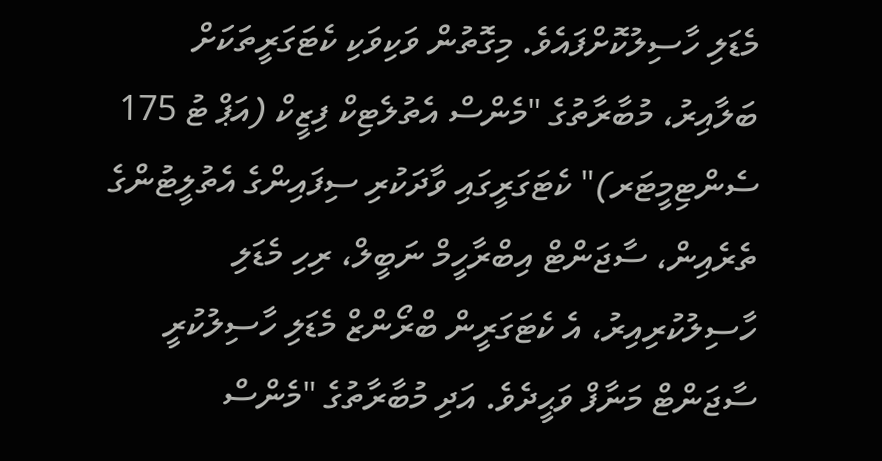މެޑަލި ހާސިލުކޮށްފައެވެ. މިގޮތުން ވަކިވަކި ކެޓަގަރީތަކަށް ބަލާއިރު، މުބާރާތުގެ "މެންސް އެތުލެޓިކް ފިޒީކް (އަޕް ޓު 175 ސެންޓިމީޓަރ)" ކެޓަގަރީގައި ވާދަކުރި ސިފައިންގެ އެތުލީޓުންގެ ތެރެއިން، ސާޖަންޓް އިބްރާހީމް ނަބީލް، ރިހި މެޑަލި ހާސިލުކުރިއިރު، އެ ކެޓަގަރީން ބްރޯންޒް މެޑަލި ހާސިލުކުރީ ސާޖަންޓް މަނާފް ވަޙީދެވެ. އަދި މުބާރާތުގެ "މެންސް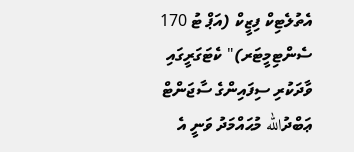އެތުލެޓިކް ފިޒީކް (އަޕް ޓު 170 ސެންޓިމީޓަރ)" ކެޓަގަރީގައި ވާދަކުރި ސިފައިންގެ ސާޖަންޓް ޢަބްދުالله މުޙައްމަދު ވަނީ އެ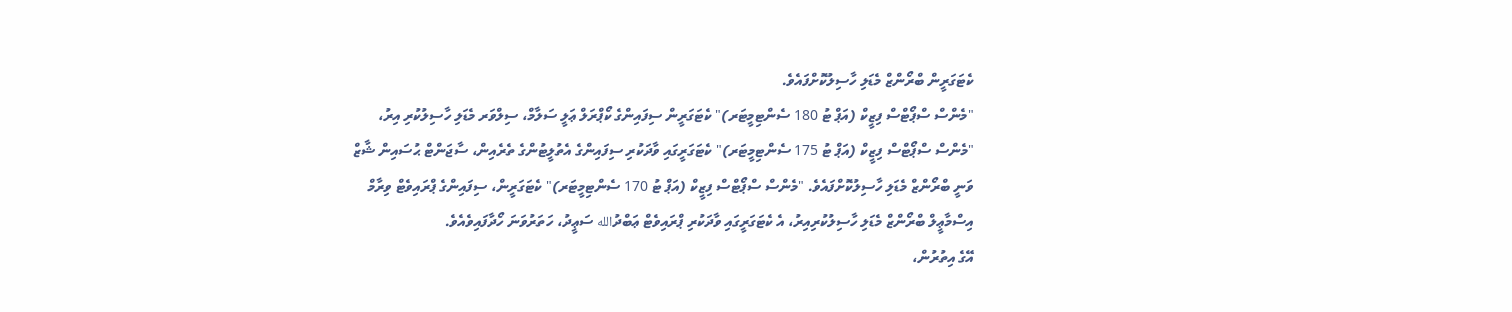ކެޓަގަރީން ބްރޯންޒް މެޑަލި ހާސިލުކޮށްފައެވެ.
"މެންސް ސްޕޯޓްސް ފިޒީކް (އަޕް ޓު 180 ސެންޓިމީޓަރ)" ކެޓަގަރީން ސިފައިންގެ ކޯޕްރަލް ޢަލީ ސަލާމް، ސިލްވަރ މެޑަލި ހާސިލުކުރި އިރު، "މެންސް ސްޕޯޓްސް ފިޒީކް (އަޕް ޓު 175 ސެންޓިމީޓަރ)" ކެޓަގަރީގައި ވާދަކުރި ސިފައިންގެ އެތުލީޓުންގެ ތެރެއިން، ސާޖަންޓް ޙުސައިން ޝާޒް ވަނީ ބްރޯންޒް މެޑަލި ހާސިލުކޮށްފައެވެ. "މެންސް ސްޕޯޓްސް ފިޒީކް (އަޕް ޓު 170 ސެންޓިމީޓަރ)" ކެޓަގަރީން، ސިފައިންގެ ޕްރައިވެޓް ވިރާމް އިސްމާޢީލް ބްރޯންޒް މެޑަލި ހާސިލުކުރިއިރު، އެ ކެޓަގަރީގައި ވާދަކުރި ޕްރައިވެޓް ޢަބްދުالله ސަޢީދު، ހަތަރުވަނަ ހޯދާފައިވެއެވެ.
އޭގެ އިތުރުން،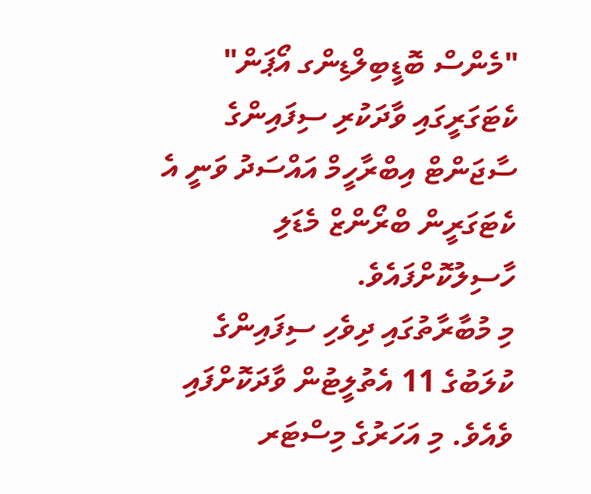"މެންސް ބޮޑީބިލްޑިންގ އޯޕަން" ކެޓަގަރީގައި ވާދަކުރި ސިފައިންގެ ސާޖަންޓް އިބްރާހީމް އައްސަދު ވަނީ އެ ކެޓަގަރީން ބްރޯންޒް މެޑަލި ހާސިލުކޮށްފައެވެ.
މި މުބާރާތުގައި ދިވެހި ސިފައިންގެ ކުލަބުގެ 11 އެތުލީޓުން ވާދަކޮށްފައި ވެއެވެ. މި އަހަރުގެ މިސްޓަރ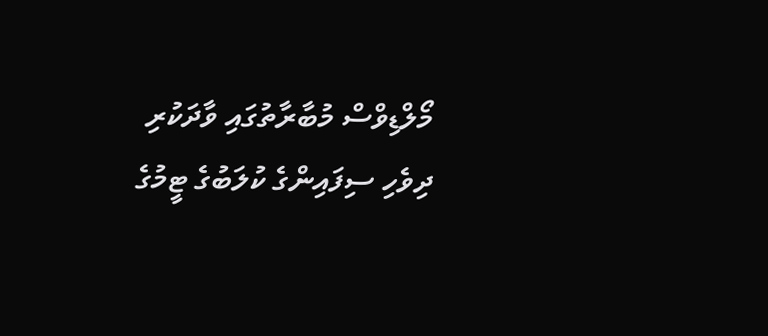މޯލްޑިވްސް މުބާރާތުގައި ވާދަކުރި ދިވެހި ސިފައިންގެ ކުލަބުގެ ޓީމުގެ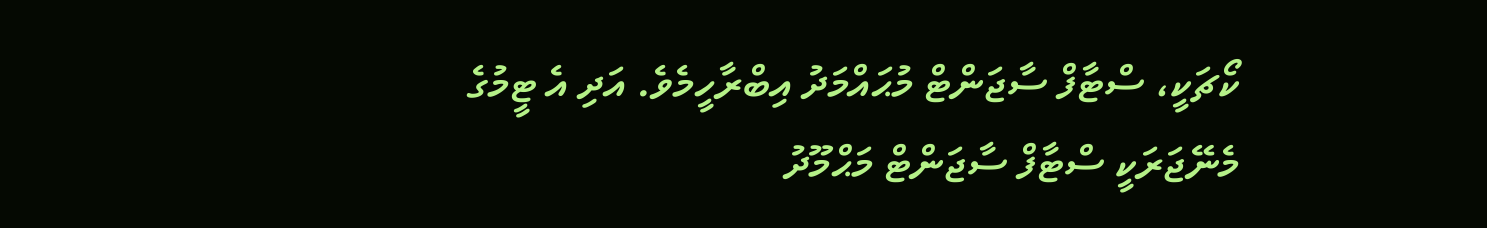ކޯޗަކީ، ސްޓާފް ސާޖަންޓް މުޙައްމަދު އިބްރާހީމެވެ. އަދި އެ ޓީމުގެ މެނޭޖަރަކީ ސްޓާފް ސާޖަންޓް މަޙްމޫދު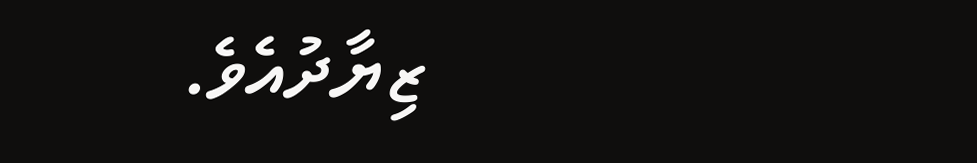ޒިޔާދުއެވެ.